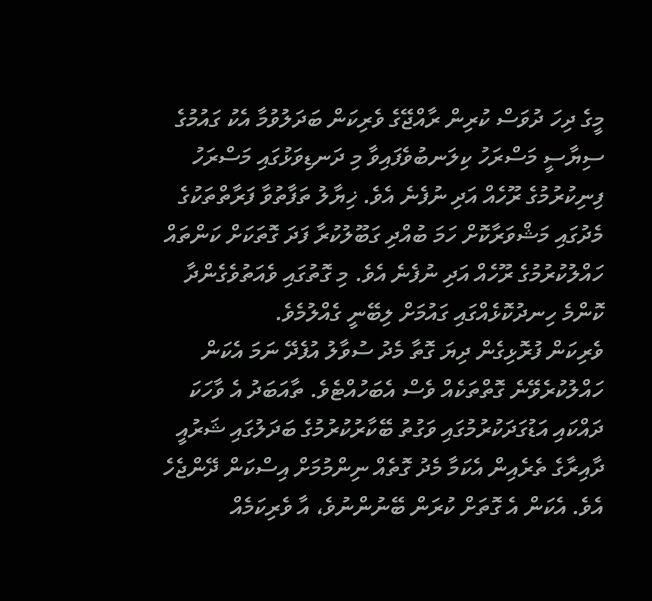މީގެ ދިހަ ދުވަސް ކުރިން ރާއްޖޭގެ ވެރިކަން ބަދަލުވުމާ އެކު ގައުމުގެ ސިޔާސީ މަސްރަހު ކިލަނބުވެފައިވާ މި ދަނޑިވަޅުގައި މަސްރަހު ފިނިކުރުމުގެ ރޫހެއް އަދި ނުފެނެ އެވެ. ޚިޔާލު ތަފާތުވާ ފަރާތްތަކުގެ މެދުގައި މަޝްވަރާކޮށް ހަމަ ބުއްދި ގަބޫލުކުރާ ފަދަ ގޮތަކަށް ކަންތައް ހައްލުކުރުމުގެ ރޫހެއް އަދި ނުފެނެ އެވެ. މި ގޮތުގައި ވެއަތުވެގެންދާ ކޮންމެ ހިނދުކޮޅެއްގައި ގައުމަށް ލިބޭނީ ގެއްލުމެވެ.
ވެރިކަން ފުރޮޅިގެން ދިޔަ ގޮތާ މެދު ސުވާލު އުފެދޭ ނަމަ އެކަން ހައްލުކުރެވޭނެ ގޮތްތަކެއް ވެސް އެބަހުއްޓެވެ. ތާއަބަދު އެ ވާހަކަ ދައްކައި އަޑުގަދަކުރުމުގައި ވަގުތު ބޭކާރުކުރުމުގެ ބަދަލުގައި ޝަރުއީ ދާއިރާގެ ތެރެއިން އެކަމާ މެދު ގޮތެއް ނިންމުމަށް އިސްކަން ދޭންޖެހެ އެވެ. އެކަން އެ ގޮތަށް ކުރަން ބޭނުންނުވެ، އާ ވެރިކަމެއް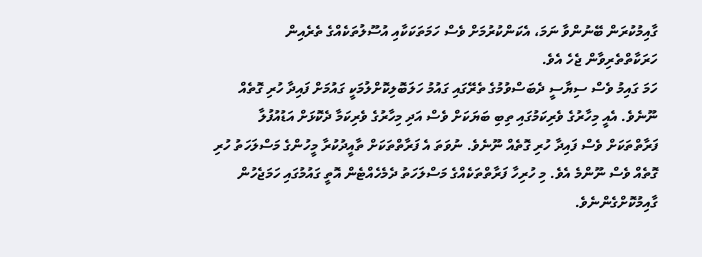ގާއިމުކުރަން ބޭނުންވާ ނަމަ، އެކަންކުރުމަށް ވެސް ހަމަތަކަކާއި އުސޫލުތަކެއްގެ ތެރެއިން ހަރަކާތްތެރިވާން ޖެހެ އެވެ.
ހަމަ ގައިމު ވެސް ސިޔާސީ ދެބަސްވުމުގެ ތެރޭގައި ގައުމު ހަލަބޮލިކޮށްލުމަކީ ގައުމަށް ފައިދާ ހުރި ގޮތެއް ނޫނެވެ. އެއީ މިހާރުގެ ވެރިކަމުގައި ތިބި ބަޔަކަށް ވެސް އަދި މިހާރުގެ ވެރިކަމާ ދެކޮޅަށް އަޑުއުފުލާ ފަރާތްތަކަށް ވެސް ފައިދާ ހުރި ގޮތެއް ނޫނެވެ. ނުވަތަ އެ ފަރާތްތަކަށް ތާއީދުކުރާ މީހުންގެ މަސްލަހަތު ހުރި ގޮތެއް ވެސް ނޫންމެ އެވެ. މި ހުރިހާ ފަރާތްތަކެއްގެ މަސްލަހަތު ދެމެހެއްޓެން އޮތީ ގައުމުގައި ހަމަޖެހުން ގާއިމުކޮށްގެންނެވެ.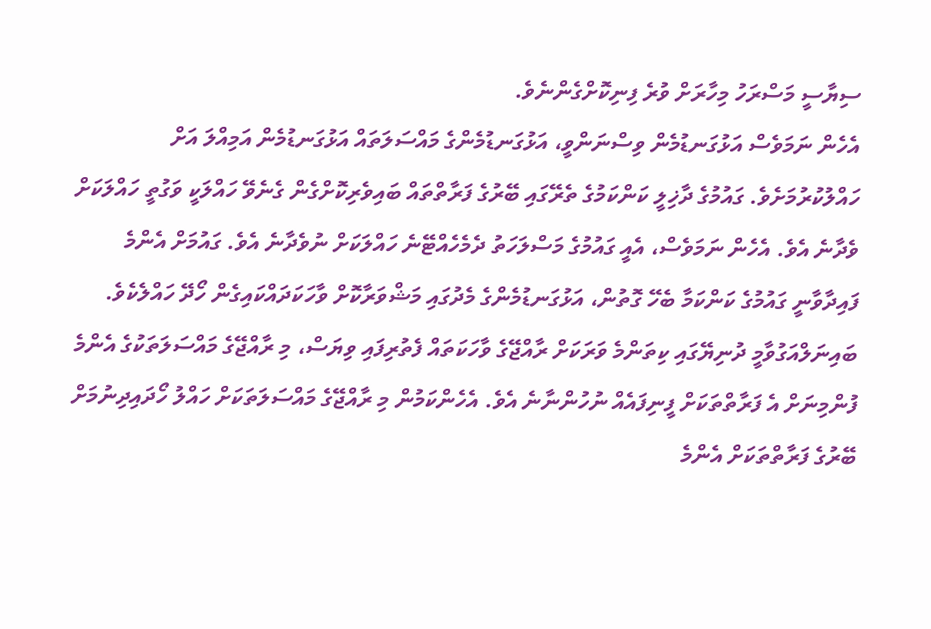ސިޔާސީ މަސްރަހު މިހާރަށް ވުރެ ފިނިކޮށްގެންނެވެ.
އެހެން ނަމަވެސް އަޅުގަނޑުމެން ވިސްނަންވީ، އަޅުގަނޑުމެންގެ މައްސަލަތައް އަޅުގަނޑުމެން އަމިއްލަ އަށް ހައްލުކުރުމަށެވެ. ގައުމުގެ ދާޚިލީ ކަންކަމުގެ ތެރޭގައި ބޭރުގެ ފަރާތްތައް ބައިވެރިކޮށްގެން ގެނެވޭ ހައްލަކީ ވަގުތީ ހައްލަކަށް ވެދާނެ އެވެ. އެހެން ނަމަވެސް، އެއީ ގައުމުގެ މަސްލަހަތު ދެމެހެއްޓޭނެ ހައްލަކަށް ނުވެދާނެ އެވެ. ގައުމަށް އެންމެ ފައިދާވާނީ ގައުމުގެ ކަންކަމާ ބެހޭ ގޮތުން، އަޅުގަނޑުމެންގެ މެދުގައި މަޝްވަރާކޮށް ވާހަކަދައްކައިގެން ހޯދޭ ހައްލެކެވެ.
ބައިނަލްއަގުވާމީ ދުނިޔޭގައި ކިތަންމެ ވަރަކަށް ރާއްޖޭގެ ވާހަކަތައް ފެތުރިފައި ވިޔަސް، މި ރާއްޖޭގެ މައްސަލަތަކުގެ އެންމެ ފުންމިނަށް އެ ފަރާތްތަކަށް ފީނިފައެއް ނުހުންނާނެ އެވެ. އެހެންކަމުން މި ރާއްޖޭގެ މައްސަލަތަކަށް ހައްލު ހޯދައިދިނުމަށް ބޭރުގެ ފަރާތްތަކަށް އެންމެ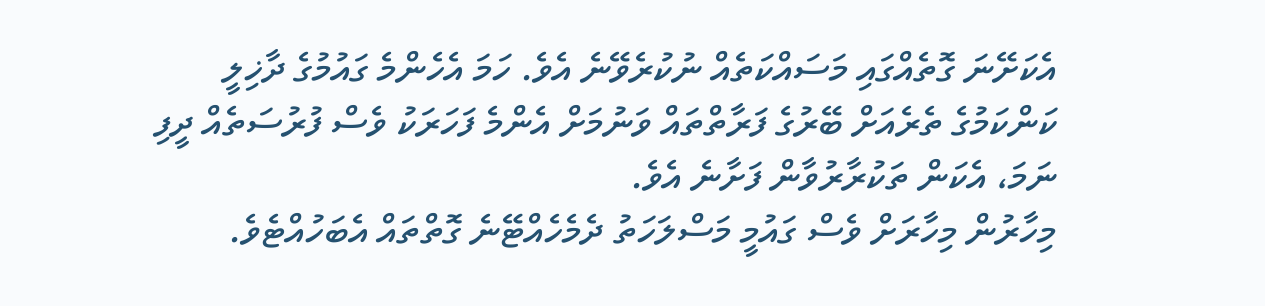އެކަށޭނަ ގޮތެއްގައި މަސައްކަތެއް ނުކުރެވޭނެ އެވެ. ހަމަ އެހެންމެ ގައުމުގެ ދާޚިލީ ކަންކަމުގެ ތެރެއަށް ބޭރުގެ ފަރާތްތައް ވަނުމަށް އެންމެ ފަހަރަކު ވެސް ފުރުސަތެއް ދީފި ނަމަ، އެކަން ތަކުރާރުވާން ފަށާނެ އެވެ.
މިހާރުން މިހާރަށް ވެސް ގައުމީ މަސްލަހަތު ދެމެހެއްޓޭނެ ގޮތްތައް އެބަހުއްޓެވެ.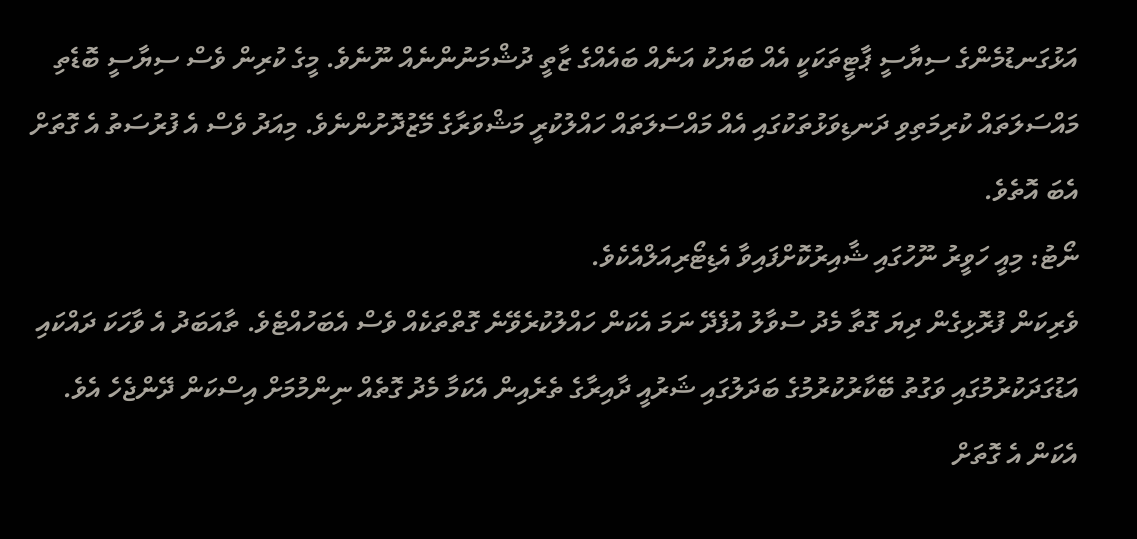އަޅުގަނޑުމެންގެ ސިޔާސީ ޕާޓީތަކަކީ އެއް ބަޔަކު އަނެއް ބައެއްގެ ޒާތީ ދުޝްމަނުންނެއް ނޫނެވެ. މީގެ ކުރިން ވެސް ސިޔާސީ ބޮޑެތި މައްސަލަތައް ކުރިމަތިވި ދަނޑިވަޅުތަކުގައި އެއް މައްސަލަތައް ހައްލުކުރީ މަޝްވަރާގެ މޭޒުދޮށުންނެވެ. މިއަދު ވެސް އެ ފުރުސަތު އެ ގޮތަށް އެބަ އޮތެވެ.
ނޯޓު: މިއީ ހަވީރު ނޫހުގައި ޝާއިރުކޮށްފައިވާ އެޑިޓޯރިއަލްއެކެވެ.
ވެރިކަން ފުރޮޅިގެން ދިޔަ ގޮތާ މެދު ސުވާލު އުފެދޭ ނަމަ އެކަން ހައްލުކުރެވޭނެ ގޮތްތަކެއް ވެސް އެބަހުއްޓެވެ. ތާއަބަދު އެ ވާހަކަ ދައްކައި އަޑުގަދަކުރުމުގައި ވަގުތު ބޭކާރުކުރުމުގެ ބަދަލުގައި ޝަރުއީ ދާއިރާގެ ތެރެއިން އެކަމާ މެދު ގޮތެއް ނިންމުމަށް އިސްކަން ދޭންޖެހެ އެވެ. އެކަން އެ ގޮތަށް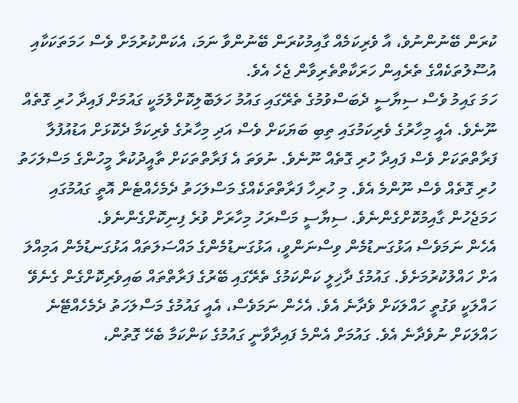ކުރަން ބޭނުންނުވެ، އާ ވެރިކަމެއް ގާއިމުކުރަން ބޭނުންވާ ނަމަ، އެކަންކުރުމަށް ވެސް ހަމަތަކަކާއި އުސޫލުތަކެއްގެ ތެރެއިން ހަރަކާތްތެރިވާން ޖެހެ އެވެ.
ހަމަ ގައިމު ވެސް ސިޔާސީ ދެބަސްވުމުގެ ތެރޭގައި ގައުމު ހަލަބޮލިކޮށްލުމަކީ ގައުމަށް ފައިދާ ހުރި ގޮތެއް ނޫނެވެ. އެއީ މިހާރުގެ ވެރިކަމުގައި ތިބި ބަޔަކަށް ވެސް އަދި މިހާރުގެ ވެރިކަމާ ދެކޮޅަށް އަޑުއުފުލާ ފަރާތްތަކަށް ވެސް ފައިދާ ހުރި ގޮތެއް ނޫނެވެ. ނުވަތަ އެ ފަރާތްތަކަށް ތާއީދުކުރާ މީހުންގެ މަސްލަހަތު ހުރި ގޮތެއް ވެސް ނޫންމެ އެވެ. މި ހުރިހާ ފަރާތްތަކެއްގެ މަސްލަހަތު ދެމެހެއްޓެން އޮތީ ގައުމުގައި ހަމަޖެހުން ގާއިމުކޮށްގެންނެވެ. ސިޔާސީ މަސްރަހު މިހާރަށް ވުރެ ފިނިކޮށްގެންނެވެ.
އެހެން ނަމަވެސް އަޅުގަނޑުމެން ވިސްނަންވީ، އަޅުގަނޑުމެންގެ މައްސަލަތައް އަޅުގަނޑުމެން އަމިއްލަ އަށް ހައްލުކުރުމަށެވެ. ގައުމުގެ ދާޚިލީ ކަންކަމުގެ ތެރޭގައި ބޭރުގެ ފަރާތްތައް ބައިވެރިކޮށްގެން ގެނެވޭ ހައްލަކީ ވަގުތީ ހައްލަކަށް ވެދާނެ އެވެ. އެހެން ނަމަވެސް، އެއީ ގައުމުގެ މަސްލަހަތު ދެމެހެއްޓޭނެ ހައްލަކަށް ނުވެދާނެ އެވެ. ގައުމަށް އެންމެ ފައިދާވާނީ ގައުމުގެ ކަންކަމާ ބެހޭ ގޮތުން،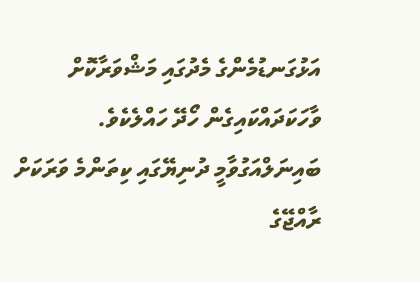އަޅުގަނޑުމެންގެ މެދުގައި މަޝްވަރާކޮށް ވާހަކަދައްކައިގެން ހޯދޭ ހައްލެކެވެ.
ބައިނަލްއަގުވާމީ ދުނިޔޭގައި ކިތަންމެ ވަރަކަށް ރާއްޖޭގެ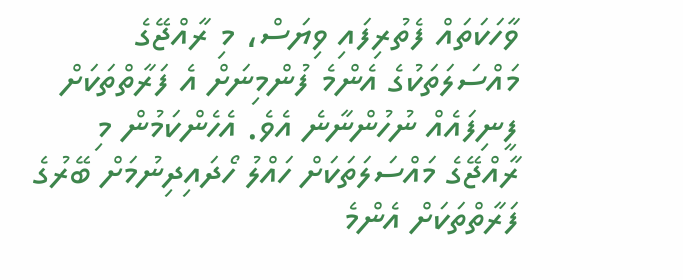ވާހަކަތައް ފެތުރިފައި ވިޔަސް، މި ރާއްޖޭގެ މައްސަލަތަކުގެ އެންމެ ފުންމިނަށް އެ ފަރާތްތަކަށް ފީނިފައެއް ނުހުންނާނެ އެވެ. އެހެންކަމުން މި ރާއްޖޭގެ މައްސަލަތަކަށް ހައްލު ހޯދައިދިނުމަށް ބޭރުގެ ފަރާތްތަކަށް އެންމެ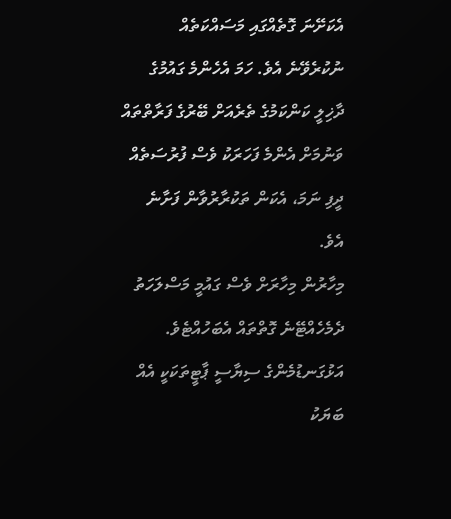އެކަށޭނަ ގޮތެއްގައި މަސައްކަތެއް ނުކުރެވޭނެ އެވެ. ހަމަ އެހެންމެ ގައުމުގެ ދާޚިލީ ކަންކަމުގެ ތެރެއަށް ބޭރުގެ ފަރާތްތައް ވަނުމަށް އެންމެ ފަހަރަކު ވެސް ފުރުސަތެއް ދީފި ނަމަ، އެކަން ތަކުރާރުވާން ފަށާނެ އެވެ.
މިހާރުން މިހާރަށް ވެސް ގައުމީ މަސްލަހަތު ދެމެހެއްޓޭނެ ގޮތްތައް އެބަހުއްޓެވެ. އަޅުގަނޑުމެންގެ ސިޔާސީ ޕާޓީތަކަކީ އެއް ބަޔަކު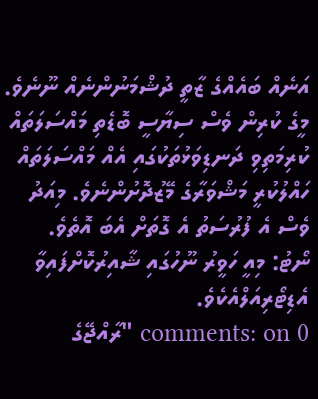އަނެއް ބައެއްގެ ޒާތީ ދުޝްމަނުންނެއް ނޫނެވެ. މީގެ ކުރިން ވެސް ސިޔާސީ ބޮޑެތި މައްސަލަތައް ކުރިމަތިވި ދަނޑިވަޅުތަކުގައި އެއް މައްސަލަތައް ހައްލުކުރީ މަޝްވަރާގެ މޭޒުދޮށުންނެވެ. މިއަދު ވެސް އެ ފުރުސަތު އެ ގޮތަށް އެބަ އޮތެވެ.
ނޯޓު: މިއީ ހަވީރު ނޫހުގައި ޝާއިރުކޮށްފައިވާ އެޑިޓޯރިއަލްއެކެވެ.
0 comments: on "ރާއްޖޭގެ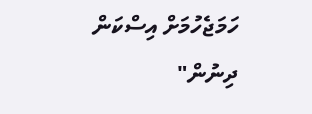ހަމަޖެހުމަށް އިސްކަން ދިނުން"